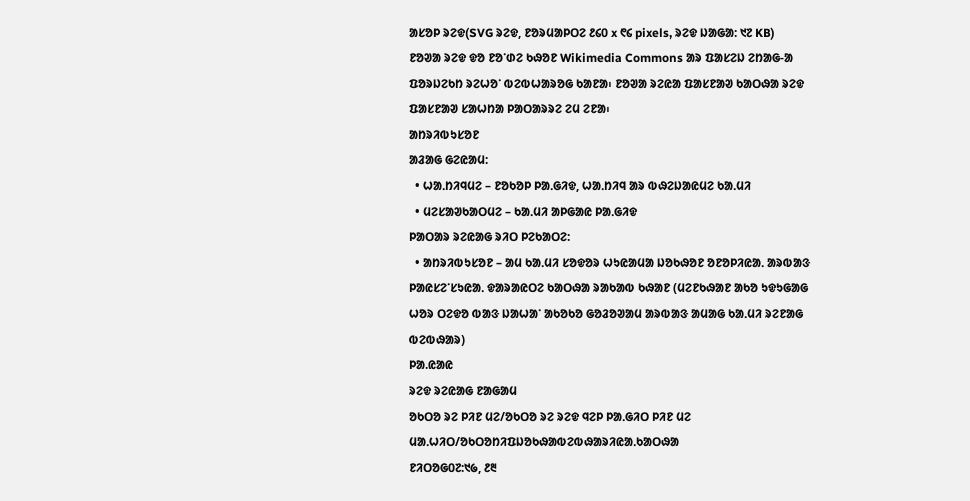ᱟᱥᱚᱞ ᱨᱮᱫ(SVG ᱨᱮᱫ, ᱱᱚᱨᱢᱟᱞᱛᱮ ᱒᱔᱐ x ᱖᱔ pixels, ᱨᱮᱫ ᱡᱟᱜᱟ: ᱑᱗ KB)
ᱱᱚᱣᱟ ᱨᱮᱫ ᱫᱚ ᱱᱚᱸᱰᱮ ᱠᱷᱚᱱ Wikimedia Commons ᱟᱨ ᱯᱟᱥᱮᱡ ᱮᱴᱟᱜ-ᱟ ᱯᱚᱨᱡᱮᱠᱴ ᱨᱮᱦᱚᱸ ᱵᱮᱵᱦᱟᱨᱚᱜ ᱠᱟᱱᱟ᱾ ᱱᱚᱣᱟ ᱨᱮᱭᱟ ᱯᱟᱥᱱᱟᱣ ᱠᱟᱛᱷᱟ ᱨᱮᱫ ᱯᱟᱥᱱᱟᱣ ᱥᱟᱦᱴᱟ ᱞᱟᱛᱟᱨᱨᱮ ᱮᱢ ᱮᱱᱟ᱾
ᱟᱴᱨᱤᱵᱩᱥᱚᱱ
ᱟᱲᱟᱜ ᱜᱮᱭᱟᱢ:
  • ᱦᱟᱹᱴᱤᱧᱢᱮ – ᱱᱚᱠᱚᱞ ᱞᱟᱹᱜᱤᱫ, ᱦᱟᱹᱴᱤᱧ ᱟᱨ ᱵᱷᱮᱡᱟᱭᱢᱮ ᱠᱟᱹᱢᱤ
  • ᱢᱮᱥᱟᱣᱠᱟᱛᱢᱮ – ᱠᱟᱹᱢᱤ ᱟᱞᱜᱟᱭ ᱞᱟᱹᱜᱤᱫ
ᱞᱟᱛᱟᱨ ᱨᱮᱭᱟᱜ ᱨᱤᱛ ᱞᱮᱠᱟᱛᱮ:
  • ᱟᱴᱨᱤᱵᱩᱥᱚᱱ – ᱟᱢ ᱠᱟᱹᱢᱤ ᱥᱚᱫᱚᱨ ᱦᱩᱭᱟᱢᱟ ᱡᱚᱠᱷᱚᱱ ᱚᱱᱚᱞᱤᱭᱟᱹ ᱟᱨᱵᱟᱝ ᱞᱟᱭᱥᱮᱸᱥᱩᱭᱟᱹ ᱫᱟᱨᱟᱭᱛᱮ ᱠᱟᱛᱷᱟ ᱨᱟᱠᱟᱵ ᱠᱷᱟᱱ (ᱢᱮᱱᱠᱷᱟᱱ ᱟᱠᱚ ᱩᱫᱩᱜᱟᱜ ᱦᱚᱨ ᱛᱮᱫᱚ ᱵᱟᱝ ᱡᱟᱦᱟᱸ ᱟᱠᱚᱠᱚ ᱜᱚᱲᱚᱣᱟᱢ ᱟᱨᱵᱟᱝ ᱟᱢᱟᱜ ᱠᱟᱹᱢᱤ ᱨᱮᱱᱟᱜ ᱵᱮᱵᱷᱟᱨ)
ᱞᱟ.ᱭᱟᱭ
ᱨᱮᱫ ᱨᱮᱭᱟᱜ ᱱᱟᱜᱟᱢ
ᱚᱠᱛᱚ ᱨᱮ ᱞᱤᱱ ᱢᱮ/ᱚᱠᱛᱚ ᱨᱮ ᱨᱮᱫ ᱧᱮᱞ ᱞᱟᱹᱜᱤᱛ ᱞᱤᱱ ᱢᱮ
ᱢᱟᱹᱦᱤᱛ/ᱚᱠᱛᱚᱴᱤᱯᱡᱚᱠᱷᱟᱵᱮᱵᱷᱟᱨᱤᱭᱟᱹᱠᱟᱛᱷᱟ
ᱱᱤᱛᱚᱜ᱐᱗:᱑᱙, ᱒᱓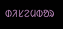ᱰᱤᱥᱮᱢᱵᱚᱨ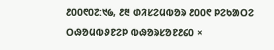᱒᱐᱐᱖᱐᱗:᱑᱙, ᱒᱓ ᱰᱤᱥᱮᱢᱵᱚᱨ ᱒᱐᱐᱖ ᱞᱮᱠᱟᱛᱮ ᱛᱷᱚᱢᱵᱽᱱᱮᱞ ᱵᱷᱚᱨᱥᱚᱱ᱒᱔᱐ ×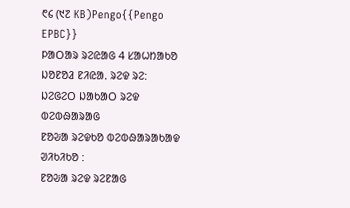᱖᱔ (᱑᱗ KB)Pengo{{Pengo EPBC}}
ᱞᱟᱛᱟᱨ ᱨᱮᱭᱟᱜ 4 ᱥᱟᱦᱴᱟᱠᱚ ᱡᱚᱱᱚᱲ ᱱᱤᱭᱟᱹ ᱨᱮᱫ ᱨᱮ:
ᱡᱮᱜᱮᱛ ᱡᱟᱠᱟᱛ ᱨᱮᱫ ᱵᱮᱵᱷᱟᱨᱟᱜ
ᱱᱚᱶᱟ ᱨᱮᱫᱠᱚ ᱵᱮᱵᱷᱟᱨᱟᱠᱟᱫ ᱣᱤᱠᱤᱠᱚ :
ᱱᱚᱶᱟ ᱨᱮᱫ ᱨᱮᱱᱟᱜ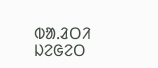ᱵᱟᱹᱲᱛᱤ ᱡᱮᱜᱮᱛ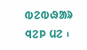ᱵᱮᱵᱷᱟᱨ ᱧᱮᱞ ᱢᱮ ᱾